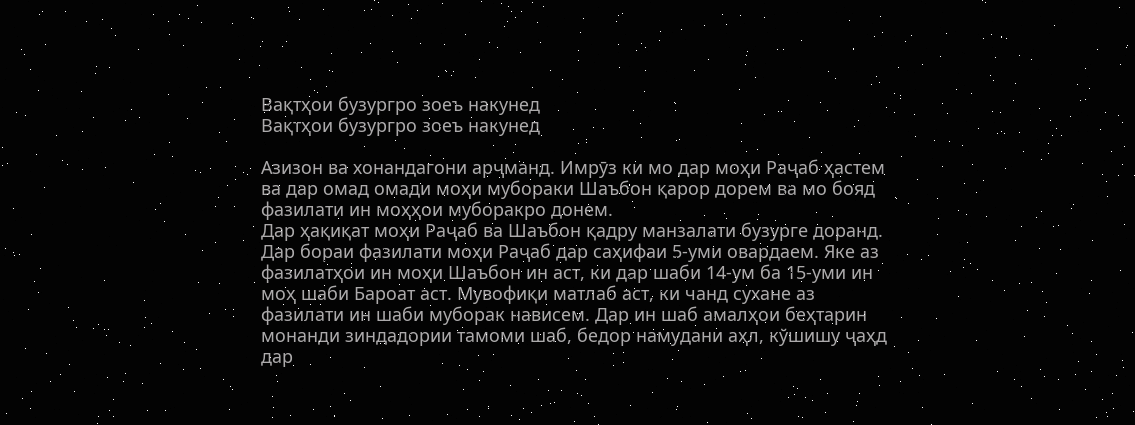Вақтҳои бузургро зоеъ накунед
Вақтҳои бузургро зоеъ накунед

Азизон ва хонандагони арҷманд. Имрӯз ки мо дар моҳи Раҷаб ҳастем ва дар омад омади моҳи мубораки Шаъбон қарор дорем ва мо бояд фазилати ин моҳҳои муборакро донем.
Дар ҳақиқат моҳи Раҷаб ва Шаъбон қадру манзалати бузуpгe доранд. Дар бораи фазилати моҳи Раҷаб дар саҳифаи 5-уми овардаем. Яке аз фазилатҳои ин моҳи Шаъбон ин аст, ки дар шаби 14-ум ба 15-уми ин моҳ шаби Бароат аст. Мувофиқи матлаб аст, ки чанд сухане аз фазилати ин шаби муборак нависем. Дар ин шаб амалҳои беҳтарин монанди зиндадории тамоми шаб, бедор намудани аҳл, кўшишу ҷаҳд дар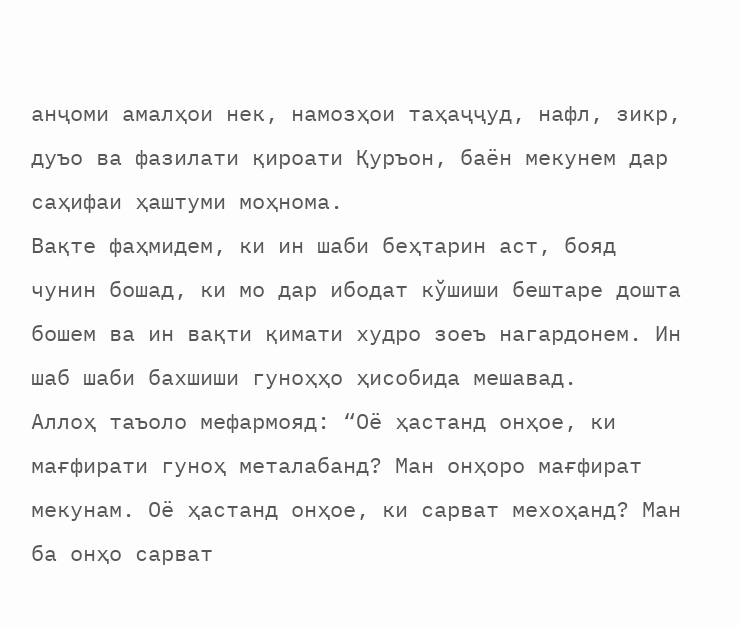анҷоми амалҳои нек, намозҳои таҳаҷҷуд, нафл, зикр, дуъо ва фазилати қироати Қуръон, баён мекунем дар саҳифаи ҳаштуми моҳнома.
Вақте фаҳмидем, ки ин шаби беҳтарин аст, бояд чунин бошад, ки мо дар ибодат кўшиши бештаре дошта бошем ва ин вақти қимати худро зоеъ нагардонем. Ин шаб шаби бахшиши гуноҳҳо ҳисобида мешавад.
Аллоҳ таъоло мефармояд: “Оё ҳастанд онҳое, ки мағфирати гуноҳ металабанд? Ман онҳоро мағфират мекунам. Оё ҳастанд онҳое, ки сарват мехоҳанд? Ман ба онҳо сарват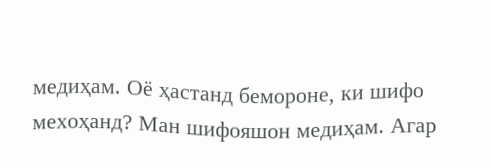медиҳам. Оё ҳастанд бемороне, ки шифо мехоҳанд? Ман шифояшон медиҳам. Агар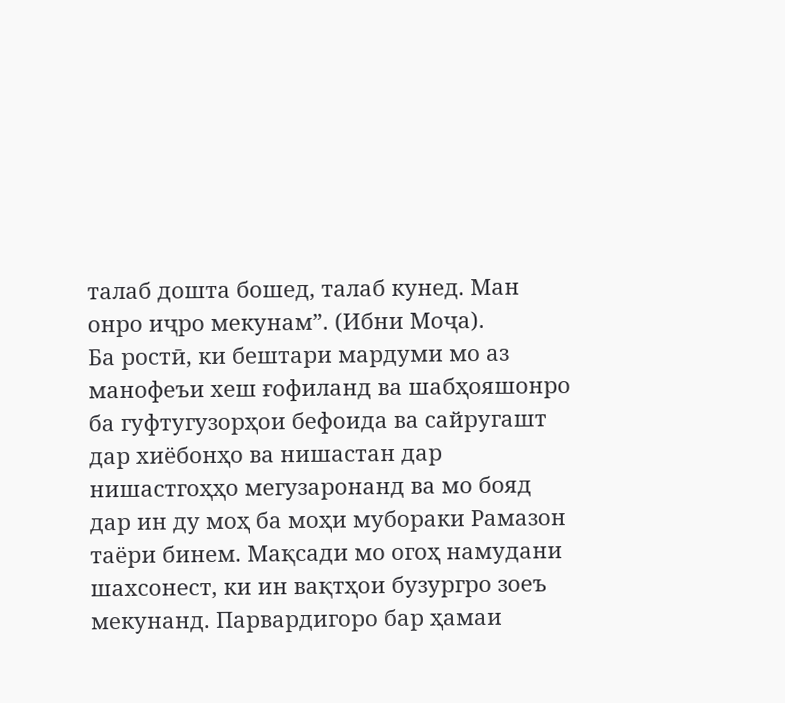талаб дошта бошед, талаб кунед. Ман онро иҷро мекунам”. (Ибни Моҷа).
Ба ростӣ, ки бештари мардуми мо аз манофеъи хеш ғофиланд ва шабҳояшонро ба гуфтугузорҳои бефоида ва сайругашт дар хиёбонҳо ва нишастан дар нишастгоҳҳо мегузаронанд ва мо бояд дар ин ду моҳ ба моҳи мубораки Рамазон таёри бинем. Мақсади мо огоҳ намудани шахсонест, ки ин вақтҳои бузургро зоеъ мекунанд. Парвардигоро бар ҳамаи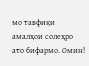мо тавфиқи амалҳои солеҳро ато бифармо. Омин!